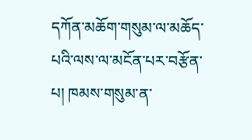དཀོན་མཆོག་གསུམ་ལ་མཆོད་པའི་ལས་ལ་མངོན་པར་བརྩོན་པ། ཁམས་གསུམ་ན་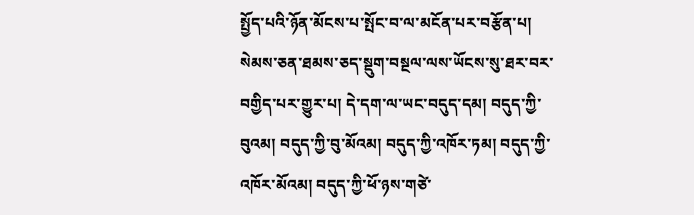སྤྱོད་པའི་ཉོན་མོངས་པ་སྤོང་བ་ལ་མངོན་པར་བརྩོན་པ། སེམས་ཅན་ཐམས་ཅད་སྡུག་བསྔལ་ལས་ཡོངས་སུ་ཐར་བར་བགྱིད་པར་གྱུར་པ། དེ་དག་ལ་ཡང་བདུད་དམ། བདུད་ཀྱི་བུའམ། བདུད་ཀྱི་བུ་མོའམ། བདུད་ཀྱི་འཁོར་ཏམ། བདུད་ཀྱི་འཁོར་མོའམ། བདུད་ཀྱི་ཕོ་ཉས་གཙེ་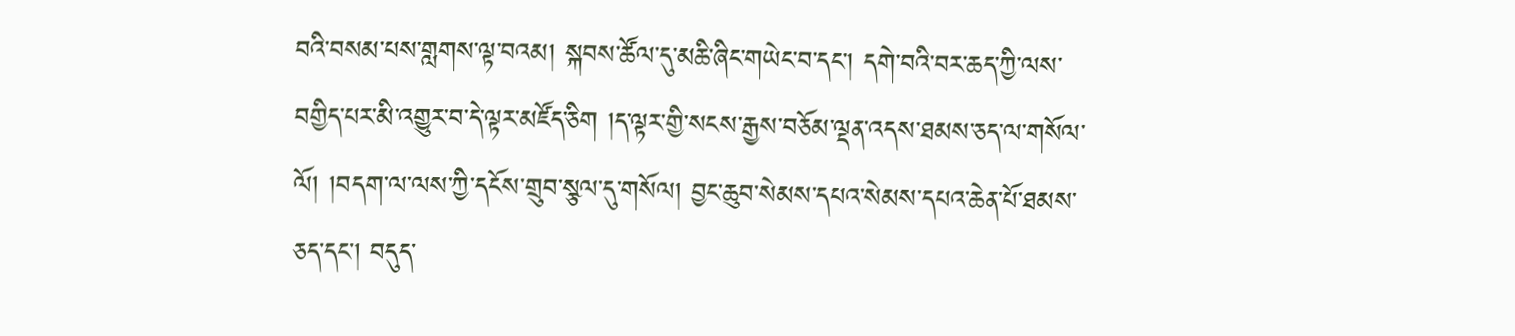བའི་བསམ་པས་གླགས་ལྟ་བའམ། སྐབས་ཚོལ་དུ་མཆི་ཞིང་གཡེང་བ་དང་། དགེ་བའི་བར་ཆད་ཀྱི་ལས་བགྱིད་པར་མི་འགྱུར་བ་དེ་ལྟར་མཛོད་ཅིག །ད་ལྟར་གྱི་སངས་རྒྱས་བཅོམ་ལྡན་འདས་ཐམས་ཅད་ལ་གསོལ་ལོ། །བདག་ལ་ལས་ཀྱི་དངོས་གྲུབ་སྩལ་དུ་གསོལ། བྱང་ཆུབ་སེམས་དཔའ་སེམས་དཔའ་ཆེན་པོ་ཐམས་ཅད་དང་། བདུད་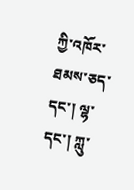ཀྱི་འཁོར་ཐམས་ཅད་དང་། ལྷ་དང་། ཀླུ་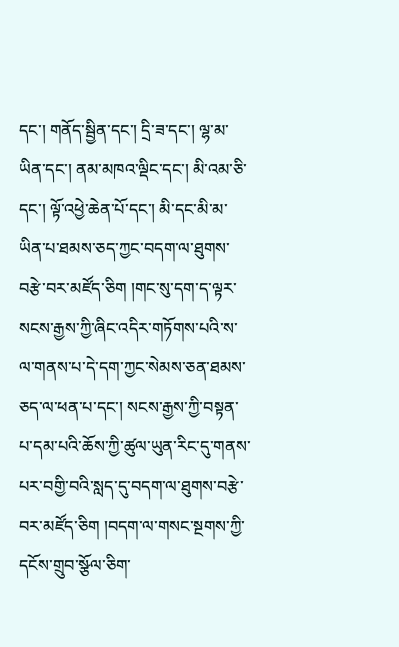དང་། གནོད་སྦྱིན་དང་། དྲི་ཟ་དང་། ལྷ་མ་ཡིན་དང་། ནམ་མཁའ་ལྡིང་དང་། མི་འམ་ཅི་དང་། ལྟོ་འཕྱེ་ཆེན་པོ་དང་། མི་དང་མི་མ་ཡིན་པ་ཐམས་ཅད་ཀྱང་བདག་ལ་ཐུགས་བརྩེ་བར་མཛོད་ཅིག །གང་སུ་དག་ད་ལྟར་སངས་རྒྱས་ཀྱི་ཞིང་འདིར་གཏོགས་པའི་ས་ལ་གནས་པ་དེ་དག་ཀྱང་སེམས་ཅན་ཐམས་ཅད་ལ་ཕན་པ་དང་། སངས་རྒྱས་ཀྱི་བསྟན་པ་དམ་པའི་ཆོས་ཀྱི་ཚུལ་ཡུན་རིང་དུ་གནས་པར་བགྱི་བའི་སླད་དུ་བདག་ལ་ཐུགས་བརྩེ་བར་མཛོད་ཅིག །བདག་ལ་གསང་སྔགས་ཀྱི་དངོས་གྲུབ་སྩོལ་ཅིག་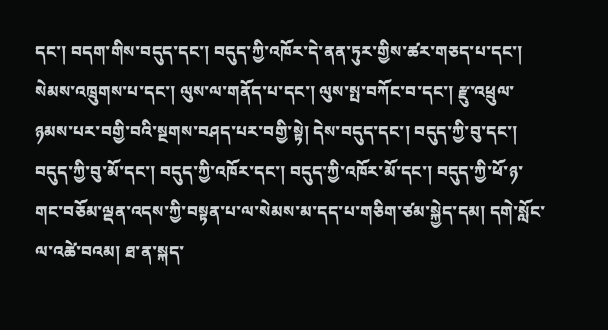དང་། བདག་གིས་བདུད་དང་། བདུད་ཀྱི་འཁོར་དེ་ནན་ཏུར་གྱིས་ཚར་གཅད་པ་དང་། སེམས་འཁྲུགས་པ་དང་། ལུས་ལ་གནོད་པ་དང་། ལུས་སྤ་བཀོང་བ་དང་། རྫུ་འཕྲུལ་ཉམས་པར་བགྱི་བའི་སྔགས་བཤད་པར་བགྱི་སྟེ། དེས་བདུད་དང་། བདུད་ཀྱི་བུ་དང་། བདུད་ཀྱི་བུ་མོ་དང་། བདུད་ཀྱི་འཁོར་དང་། བདུད་ཀྱི་འཁོར་མོ་དང་། བདུད་ཀྱི་ཕོ་ཉ་གང་བཅོམ་ལྡན་འདས་ཀྱི་བསྟན་པ་ལ་སེམས་མ་དད་པ་གཅིག་ཙམ་སྐྱེད་དམ། དགེ་སློང་ལ་འཚེ་བའམ། ཐ་ན་སྐད་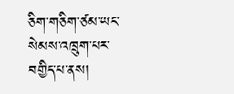ཅིག་གཅིག་ཙམ་ཡང་སེམས་འཁྲུག་པར་བགྱིད་པ་ནས།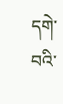དགེ་བའི་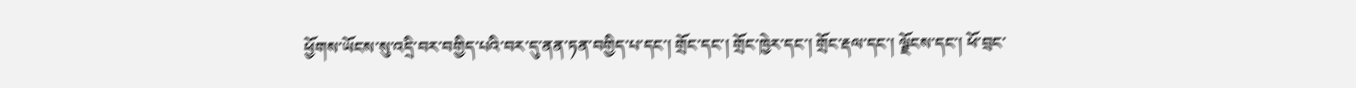ཕྱོགས་ཡོངས་སུ་འདྲི་བར་བགྱིད་པའི་བར་དུ་ནན་ཏན་བགྱིད་པ་དང་། གྲོང་དང་། གྲོང་ཁྱེར་དང་། གྲོང་རྡལ་དང་། ལྗོངས་དང་། ཕོ་བྲང་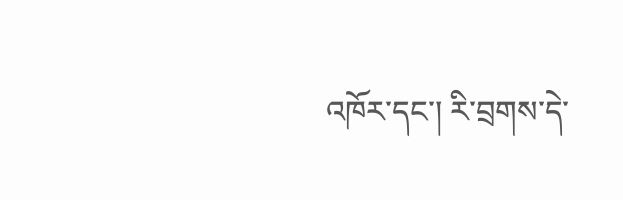འཁོར་དང་། རི་བྲགས་དེ་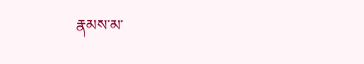རྣམས་མ་